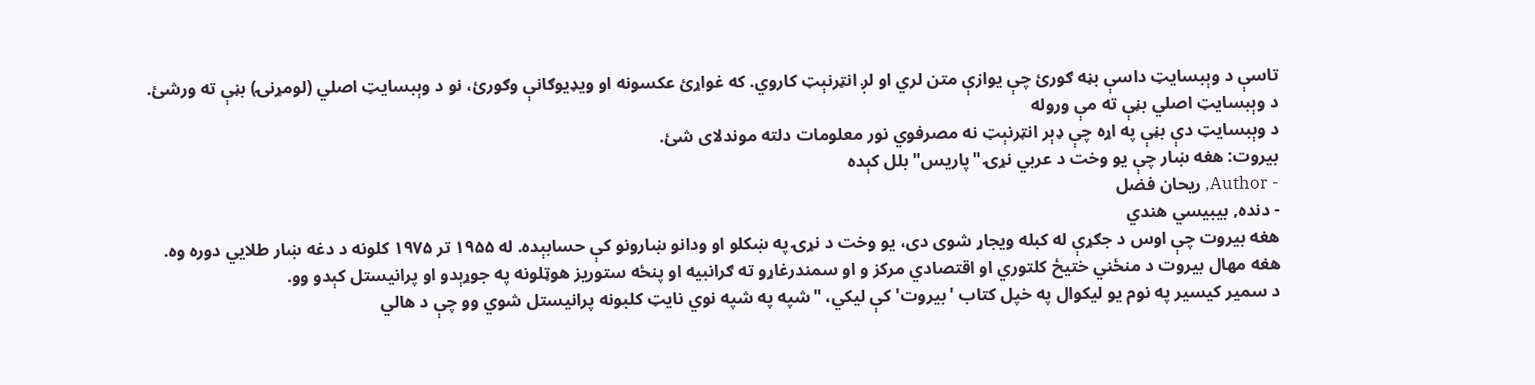تاسې د وېبسایټ داسې بڼه ګورئ چې یوازې متن لري او لږ انټرنېټ کاروي. که غواړئ عکسونه او ویډیوګانې وګورئ، نو د وېبسایټ اصلي (لومړنۍ) بڼې ته ورشئ.
د وېبسایټ اصلي بڼې ته مې وروله
د وېبسایټ دې بڼې په اړه چې ډېر انټرنېټ نه مصرفوي نور معلومات دلته موندلای شئ.
بیروت: هغه ښار چې یو وخت د عربي نړۍ "پاریس" بلل کېده
- Author, ریحان فضل
- دنده, بيبيسي هندي
هغه بیروت چې اوس د جګړې له کبله ویجاړ شوی دی، یو وخت د نړۍ په ښکلو او ودانو ښارونو کې حسابېده. له ۱۹۵۵ تر ۱۹۷۵ کلونه د دغه ښار طلايي دوره وه.
هغه مهال بیروت د منځني ختیځ کلتوري او اقتصادي مرکز و او سمندرغاړو ته ګرانبيه او پنځه ستوریز هوټلونه په جوړېدو او پرانیستل کېدو وو.
د سمیر کيسیر په نوم یو لیکوال په خپل کتاب 'بیروت' کې لیکي، "شپه په شپه نوي نایټ کلبونه پرانیستل شوي وو چې د هالي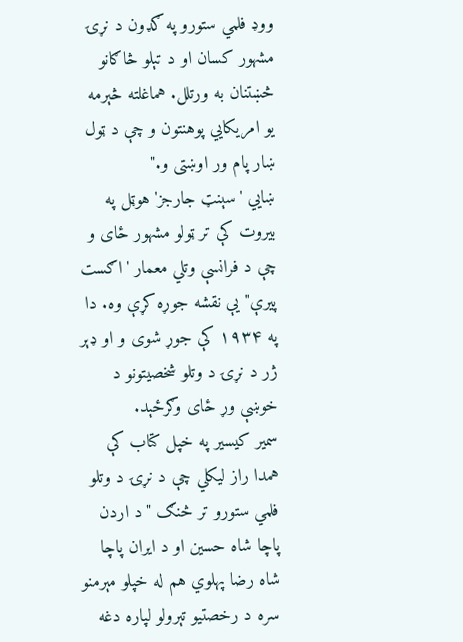ووډ فلمي ستورو په ګډون د نړۍ مشهور کسان او د تېلو څاګانو څښتنان به ورتلل. هماغلته څېرمه یو امریکايي پوهنتون و چې د ټول ښار پام ور اوښتی و."
ښايي 'سېنټ جارجز' هوټل په بیروت کې تر ټولو مشهور ځای و چې د فرانسې وتلي معمار 'اګست پيرې" یې نقشه جوړه کړې وه. دا په ۱۹۳۴ کې جوړ شوی و او ډېر ژر د نړۍ د وتلو شخصیتونو د خوښې وړ ځای وګرځېد.
سمير کيسير په خپل کتاب کې همدا راز لیکلي چې د نړۍ د وتلو فلمي ستورو تر څنګ "د اردن پاچا شاه حسین او د ایران پاچا شاه رضا پهلوي هم له خپلو مېرمنو سره د رخصتیو تېرولو لپاره دغه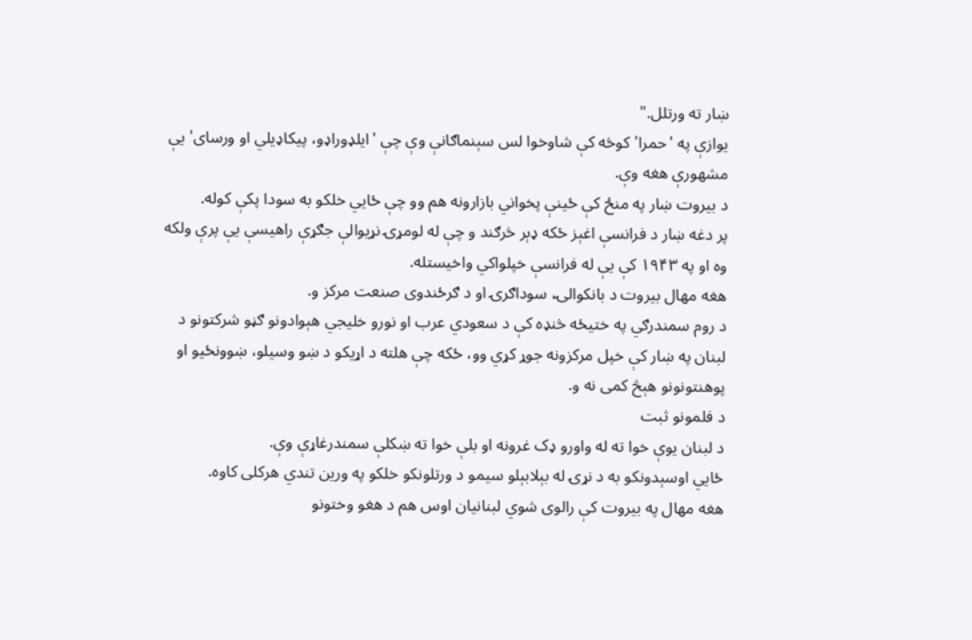ښار ته ورتلل."
يوازې په 'حمرا' کوڅه کې شاوخوا لس سېنماګانې وې چې 'ایلډوراډو، پيکاډيلي او ورسای' یې مشهورې هغه وې.
د بیروت ښار په منځ کې ځينې پخواني بازارونه هم وو چې ځايي خلکو به سودا پکې کوله.
پر دغه ښار د فرانسې اغېز ځکه ډېر څرګند و چې له لومړۍ نړيوالې جګړې راهیسې یې پرې ولکه وه او په ۱۹۴۳ کې یې له فرانسې خپلواکي واخیستله.
هغه مهال بیروت د بانکوالۍ، سوداګرۍ او د ګرځندوی صنعت مرکز و.
د روم سمندرګي په ختيځه څنډه کې د سعودي عرب او نورو خلیجي هېوادونو ګڼو شرکتونو د لبنان په ښار کې خپل مرکزونه جوړ کړي وو، ځکه چې هلته د اړیکو د ښو وسيلو، ښوونځيو او پوهنتونونو هېڅ کمی نه و.
د فلمونو ثبت
د لبنان یوې خوا ته له واورو ډک غرونه او بلې خوا ته ښکلې سمندرغاړې وې.
ځايي اوسېدونکو به د نړۍ له بېلابېلو سيمو د ورتلونکو خلکو په ورین تندي هرکلی کاوه.
هغه مهال په بیروت کې رالوی شوي لبنانیان اوس هم د هغو وختونو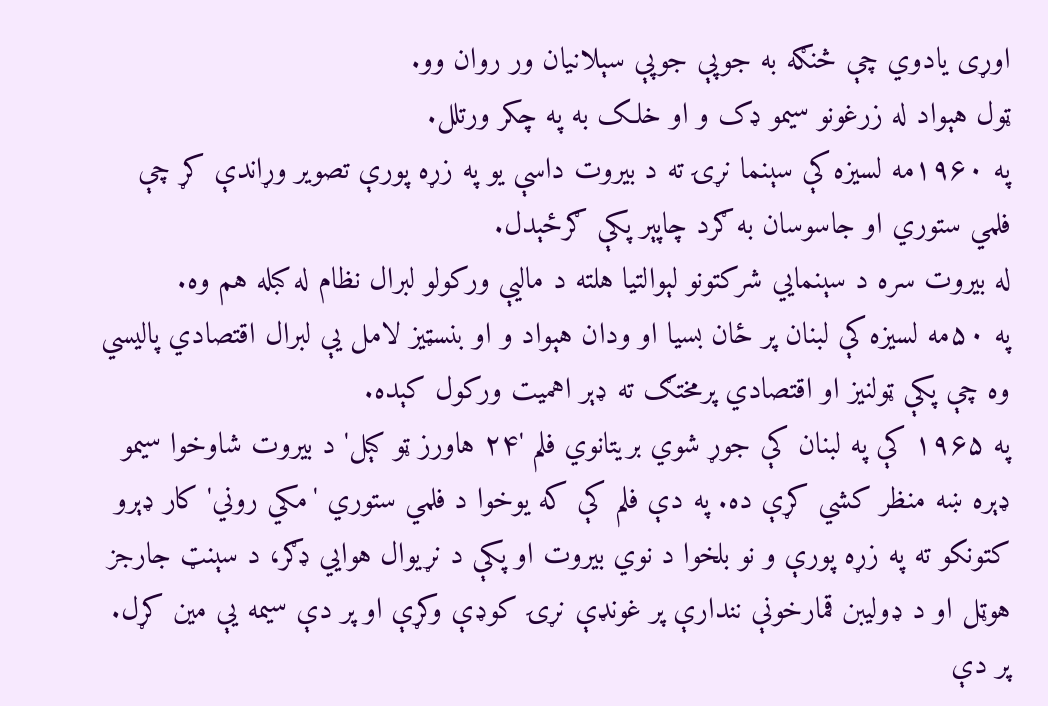اوړی یادوي چې څنګه به جوپې جوپې سېلانیان ور روان وو.
ټول هېواد له زرغونو سیمو ډک و او خلک به په چکر ورتلل.
په ۱۹۶۰مه لسيزه کې سېنما نړۍ ته د بيروت داسې یو په زړه پورې تصویر وړاندې کړ چې فلمي ستوري او جاسوسان به ګرد چاپېر پکې ګرځېدل.
له بیروت سره د سېنمايي شرکتونو لېوالتیا هلته د مالیې ورکولو لبرال نظام له کبله هم وه.
په ۵۰مه لسیزه کې لبنان پر ځان بسیا او ودان هېواد و او بنسټيز لامل یې لبرال اقتصادي پالیسي وه چې پکې ټولنيز او اقتصادي پرمختګ ته ډېر اهمیت ورکول کېده.
په ۱۹۶۵ کې په لبنان کې جوړ شوي بریتانوي فلم '۲۴ هاورز ټو کېل' د بیروت شاوخوا سيمو ډېره ښه منظر کشي کړې ده. په دې فلم کې که یوخوا د فلمي ستوري 'مکي روني' کار ډېرو کتونکو ته په زړه پورې و نو بلخوا د نوي بیروت او پکې د نړيوال هوايي ډګر، د سېنټ جارجز هوټل او د ډولیبن قمارخونې نندارې پر غونډې نړۍ کوډې وکړې او پر دې سيمه یې مین کړل.
پر دې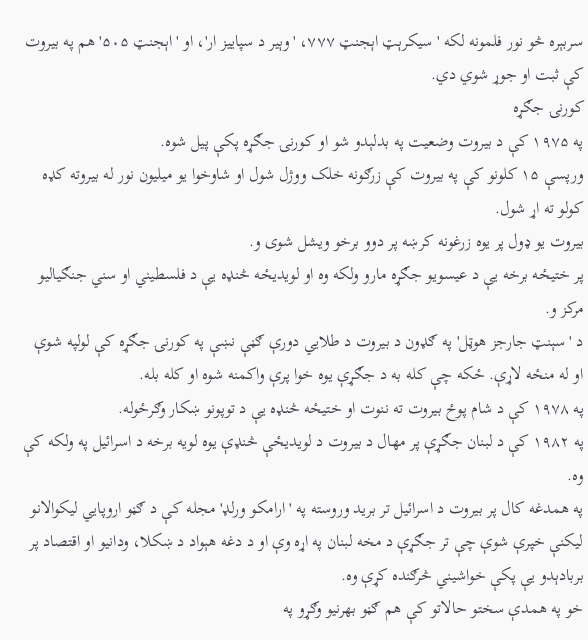سربېره څو نور فلمونه لکه 'سيکرېټ اېجنټ ۷۷۷، 'وېير د سپاييز ار'، او 'اېجنټ ۵۰۵' هم په بیروت کې ثبت او جوړ شوي دي.
کورنۍ جګړه
په ۱۹۷۵ کې د بیروت وضعیت په بدلېدو شو او کورنۍ جګړه پکې پيل شوه.
ورپسې ۱۵ کلونو کې په بیروت کې زرګونه خلک ووژل شول او شاوخوا یو میلیون نور له بیروته کډه کولو ته اړ شول.
بیروت یو ډول پر یوه زرغونه کرښه پر دوو برخو ویشل شوی و.
پر ختیځه برخه يې د عیسویو جګړه مارو ولکه وه او لویديځه څنډه یې د فلسطیني او سني جنګیالیو مرکز و.
د 'سېنټ جارجز هوټل' په ګډون د بیروت د طلايي دورې ګڼې نښې په کورنۍ جګړه کې لولپه شوې او له منځه لاړې. ځکه چې کله به د جګړې یوه خوا پرې واکمنه شوه او کله بله.
په ۱۹۷۸ کې د شام پوځ بيروت ته ننوت او ختيځه څنډه یې د توپونو ښکار وګرځوله.
په ۱۹۸۲ کې د لبنان جګړې پر مهال د بیروت د لویدیځې څنډې یوه لویه برخه د اسرائيل په ولکه کې وه.
په همدغه کال پر بیروت د اسرائيل تر برید وروسته په 'ارامکو ورلډ' مجله کې د ګڼو اروپايي لیکوالانو لیکنې خپرې شوې چې تر جګړې د مخه لبنان په اړه وې او د دغه هېواد د ښکلا، ودانیو او اقتصاد پر بربادېدو یې پکې خواشيني څرګنده کړې وه.
خو په همدې سختو حالاتو کې هم ګڼو بهرنیو وګړو په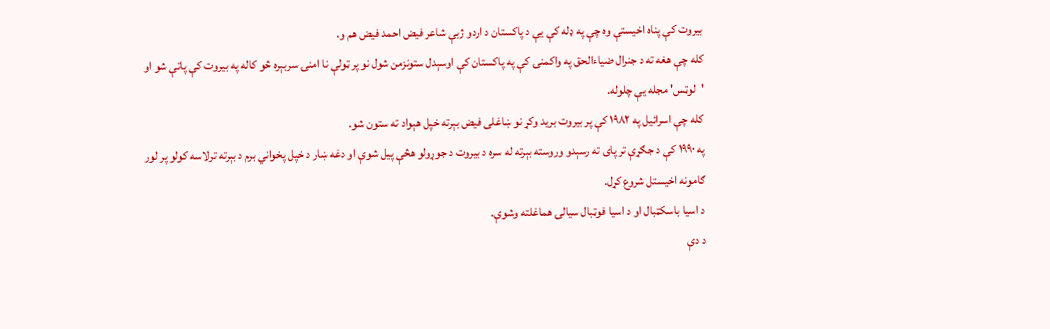بیروت کې پناه اخیستې وه چې په ډله کې يې د پاکستان د اردو ژبې شاعر فیض احمد فیض هم و.
کله چې هغه ته د جنرال ضیاءالحق په واکمنۍ کې په پاکستان کې اوسېدل ستونزمن شول نو پر ټولې نا امنۍ سربېره څو کاله په بیروت کې پاتې شو او 'لوټس' مجله یې چلوله.
کله چې اسرائیل په ۱۹۸۲ کې پر بیروت برید وکړ نو ښاغلی فیض بېرته خپل هېواد ته ستون شو.
په ۱۹۹۰ کې د جګړې تر پای ته رسېدو وروسته بېرته له سره د بیروت د جوړولو هڅې پيل شوې او دغه ښار د خپل پخواني برم د بېرته ترلاسه کولو پر لور ګامونه اخیستل شروع کړل.
د اسیا باسکټبال او د اسیا فوټبال سیالۍ هماغلته وشوې.
د دې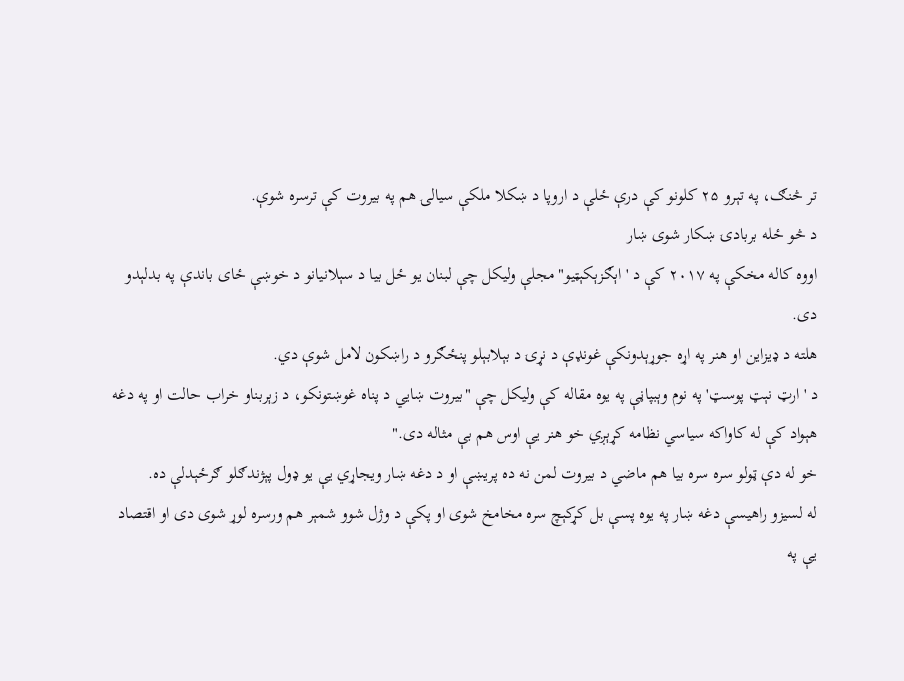تر څنګ، په تېرو ۲۵ کلونو کې درې ځلې د اروپا د ښکلا ملکې سیالۍ هم په بیروت کې ترسره شوې.
د څو ځله بربادۍ ښکار شوی ښار
اووه کاله مخکې په ۲۰۱۷ کې د 'اېګزېکېټيو" مجلې ولیکل چې لبنان یو ځل بیا د سېلانیانو د خوښې ځای باندې په بدلېدو دی.
هلته د ډيزاین او هنر په اړه جوړېدونکې غونډې د نړۍ د بېلابېلو پنځګرو د راښکون لامل شوې دي.
د 'ارټ نېټ پوسټ' په نوم وېبپاڼې په یوه مقاله کې ولیکل چې "بیروت ښايي د پناه غوښتونکو، د زېربناو خراب حالت او په دغه هېواد کې له کاواکه سیاسي نظامه کړېږي خو هنر یې اوس هم بې مثاله دی."
خو له دې ټولو سره سره بیا هم ماضي د بیروت لمن نه ده پريښې او د دغه ښار ویجاړي یې یو ډول پېژندګلو ګرځېدلې ده.
له لسيزو راهیسې دغه ښار په یوه پسې بل کړکېچ سره مخامخ شوی او پکې د وژل شوو شمېر هم ورسره لوړ شوی دی او اقتصاد یې په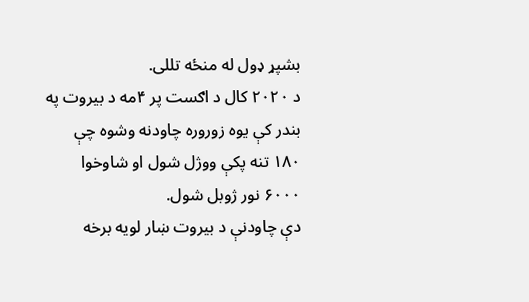بشپړ ډول له منځه تللی.
د ۲۰۲۰ کال د اګست پر ۴مه د بیروت په بندر کې یوه زوروره چاودنه وشوه چې ۱۸۰ تنه پکې ووژل شول او شاوخوا ۶۰۰۰ نور ژوبل شول.
دې چاودنې د بیروت ښار لویه برخه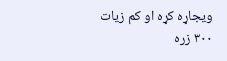ویجاړه کړه او کم زیات ۳۰۰ زره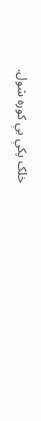خلک پکې بې کوره شول.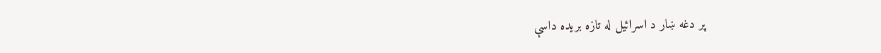پر دغه ښار د اسرائيل له تازه بریده داسې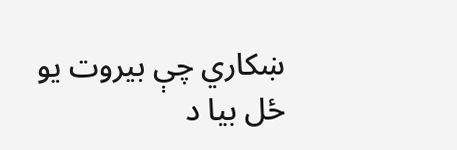ښکاري چې بیروت یو ځل بیا د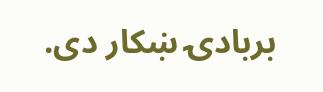بربادۍ ښکار دی.